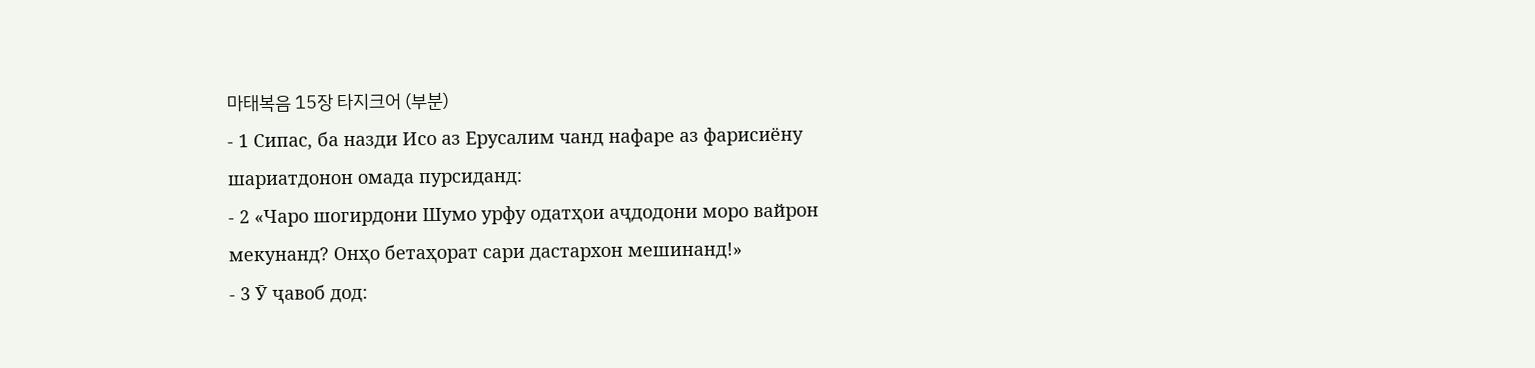마태복음 15장 타지크어 (부분)
- 1 Сипас, ба назди Исо аз Ерусалим чанд нафаре аз фарисиёну шариатдонон омада пурсиданд:
- 2 «Чаро шогирдони Шумо урфу одатҳои аҷдодони моро вайрон мекунанд? Онҳо бетаҳорат сари дастархон мешинанд!»
- 3 Ӯ ҷавоб дод: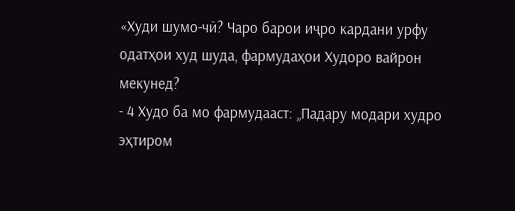«Худи шумо-чӣ? Чаро барои иҷро кардани урфу одатҳои худ шуда, фармудаҳои Худоро вайрон мекунед?
- 4 Худо ба мо фармудааст: „Падару модари худро эҳтиром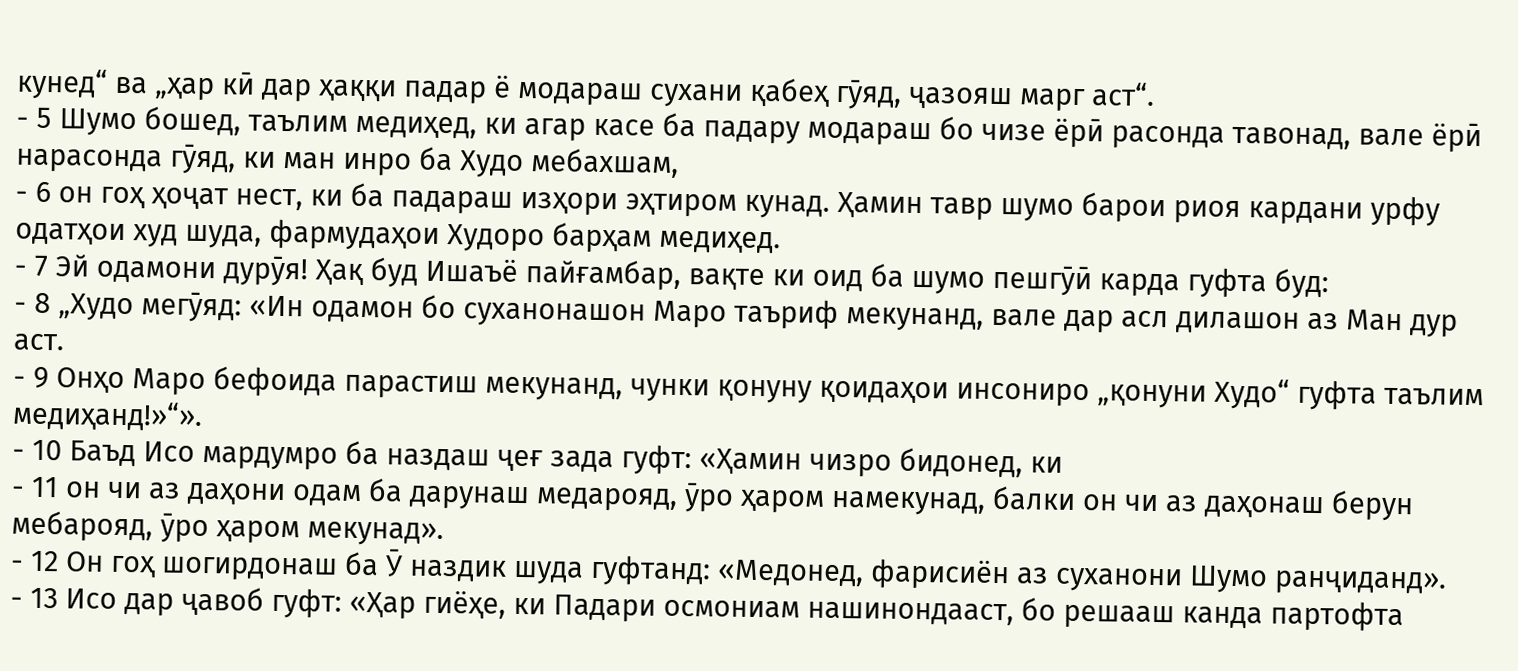кунед“ ва „ҳар кӣ дар ҳаққи падар ё модараш сухани қабеҳ гӯяд, ҷазояш марг аст“.
- 5 Шумо бошед, таълим медиҳед, ки агар касе ба падару модараш бо чизе ёрӣ расонда тавонад, вале ёрӣ нарасонда гӯяд, ки ман инро ба Худо мебахшам,
- 6 он гоҳ ҳоҷат нест, ки ба падараш изҳори эҳтиром кунад. Ҳамин тавр шумо барои риоя кардани урфу одатҳои худ шуда, фармудаҳои Худоро барҳам медиҳед.
- 7 Эй одамони дурӯя! Ҳақ буд Ишаъё пайғамбар, вақте ки оид ба шумо пешгӯӣ карда гуфта буд:
- 8 „Худо мегӯяд: «Ин одамон бо суханонашон Маро таъриф мекунанд, вале дар асл дилашон аз Ман дур аст.
- 9 Онҳо Маро бефоида парастиш мекунанд, чунки қонуну қоидаҳои инсониро „қонуни Худо“ гуфта таълим медиҳанд!»“».
- 10 Баъд Исо мардумро ба наздаш ҷеғ зада гуфт: «Ҳамин чизро бидонед, ки
- 11 он чи аз даҳони одам ба дарунаш медарояд, ӯро ҳаром намекунад, балки он чи аз даҳонаш берун мебарояд, ӯро ҳаром мекунад».
- 12 Он гоҳ шогирдонаш ба Ӯ наздик шуда гуфтанд: «Медонед, фарисиён аз суханони Шумо ранҷиданд».
- 13 Исо дар ҷавоб гуфт: «Ҳар гиёҳе, ки Падари осмониам нашинондааст, бо решааш канда партофта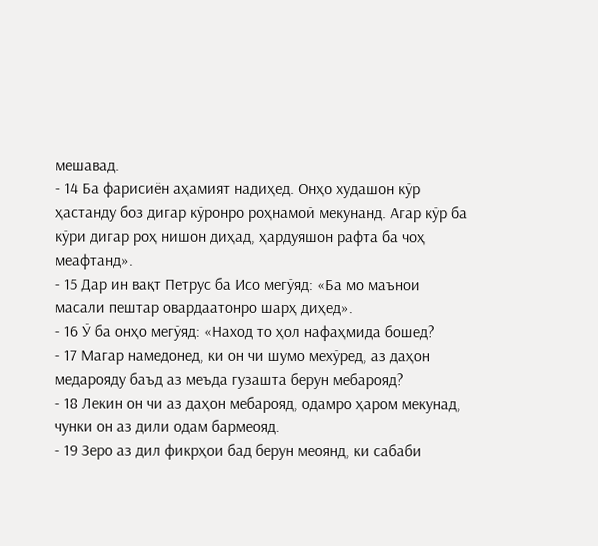мешавад.
- 14 Ба фарисиён аҳамият надиҳед. Онҳо худашон кӯр ҳастанду боз дигар кӯронро роҳнамоӣ мекунанд. Агар кӯр ба кӯри дигар роҳ нишон диҳад, ҳардуяшон рафта ба чоҳ меафтанд».
- 15 Дар ин вақт Петрус ба Исо мегӯяд: «Ба мо маънои масали пештар овардаатонро шарҳ диҳед».
- 16 Ӯ ба онҳо мегӯяд: «Наход то ҳол нафаҳмида бошед?
- 17 Магар намедонед, ки он чи шумо мехӯред, аз даҳон медарояду баъд аз меъда гузашта берун мебарояд?
- 18 Лекин он чи аз даҳон мебарояд, одамро ҳаром мекунад, чунки он аз дили одам бармеояд.
- 19 Зеро аз дил фикрҳои бад берун меоянд, ки сабаби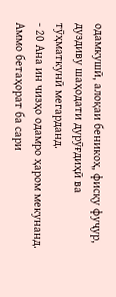одамкушӣ, алоқаи беникоҳ, фисқу фуҷур, дуздиву шаҳодати дурӯғдиҳӣ ва тӯҳматкунӣ мегарданд.
- 20 Ана ин чизҳо одамро ҳаром мекунанд. Аммо бетаҳорат ба сари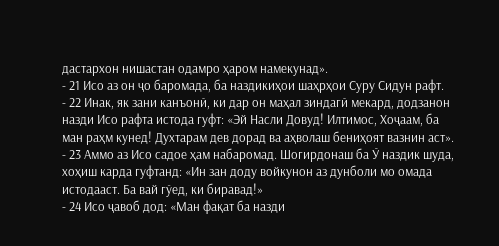дастархон нишастан одамро ҳаром намекунад».
- 21 Исо аз он ҷо баромада, ба наздикиҳои шаҳрҳои Суру Сидун рафт.
- 22 Инак, як зани канъонӣ, ки дар он маҳал зиндагӣ мекард, додзанон назди Исо рафта истода гуфт: «Эй Насли Довуд! Илтимос, Хоҷаам, ба ман раҳм кунед! Духтарам дев дорад ва аҳволаш бениҳоят вазнин аст».
- 23 Аммо аз Исо садое ҳам набаромад. Шогирдонаш ба Ӯ наздик шуда, хоҳиш карда гуфтанд: «Ин зан доду войкунон аз дунболи мо омада истодааст. Ба вай гӯед, ки биравад!»
- 24 Исо ҷавоб дод: «Ман фақат ба назди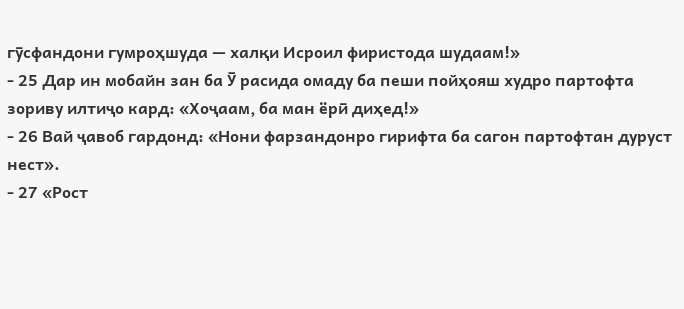гӯсфандони гумроҳшуда — халқи Исроил фиристода шудаам!»
- 25 Дар ин мобайн зан ба Ӯ расида омаду ба пеши пойҳояш худро партофта зориву илтиҷо кард: «Хоҷаам, ба ман ёрӣ диҳед!»
- 26 Вай ҷавоб гардонд: «Нони фарзандонро гирифта ба сагон партофтан дуруст нест».
- 27 «Рост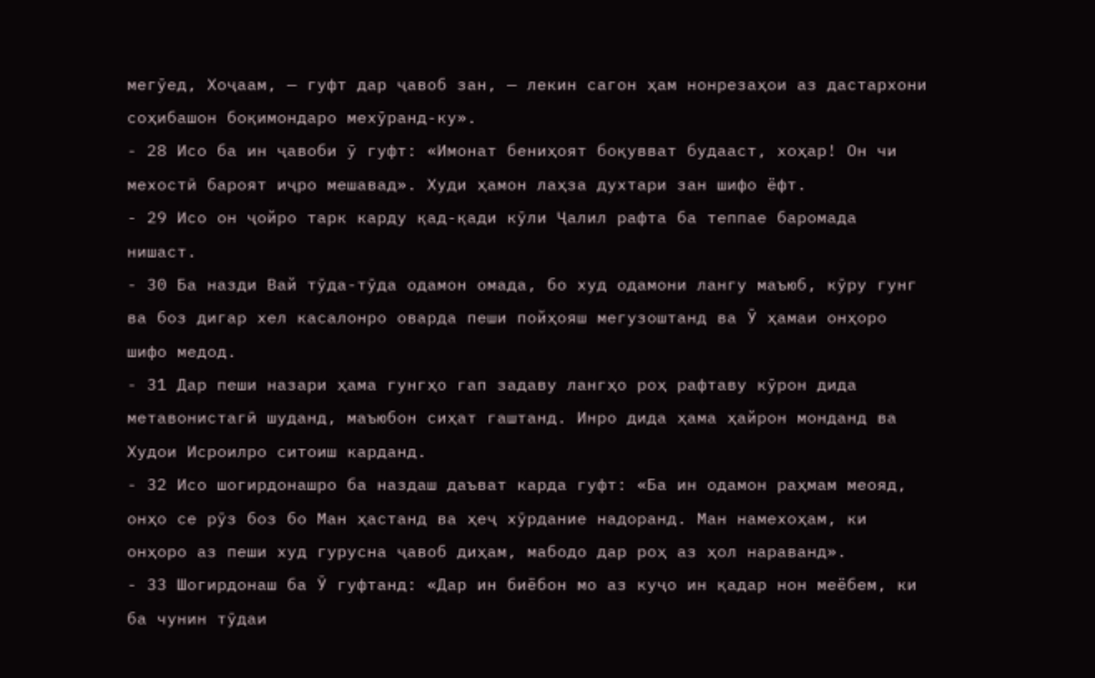мегӯед, Хоҷаам, — гуфт дар ҷавоб зан, — лекин сагон ҳам нонрезаҳои аз дастархони соҳибашон боқимондаро мехӯранд-ку».
- 28 Исо ба ин ҷавоби ӯ гуфт: «Имонат бениҳоят боқувват будааст, хоҳар! Он чи мехостӣ бароят иҷро мешавад». Худи ҳамон лаҳза духтари зан шифо ёфт.
- 29 Исо он ҷойро тарк карду қад-қади кӯли Ҷалил рафта ба теппае баромада нишаст.
- 30 Ба назди Вай тӯда-тӯда одамон омада, бо худ одамони лангу маъюб, кӯру гунг ва боз дигар хел касалонро оварда пеши пойҳояш мегузоштанд ва Ӯ ҳамаи онҳоро шифо медод.
- 31 Дар пеши назари ҳама гунгҳо гап задаву лангҳо роҳ рафтаву кӯрон дида метавонистагӣ шуданд, маъюбон сиҳат гаштанд. Инро дида ҳама ҳайрон монданд ва Худои Исроилро ситоиш карданд.
- 32 Исо шогирдонашро ба наздаш даъват карда гуфт: «Ба ин одамон раҳмам меояд, онҳо се рӯз боз бо Ман ҳастанд ва ҳеҷ хӯрдание надоранд. Ман намехоҳам, ки онҳоро аз пеши худ гурусна ҷавоб диҳам, мабодо дар роҳ аз ҳол нараванд».
- 33 Шогирдонаш ба Ӯ гуфтанд: «Дар ин биёбон мо аз куҷо ин қадар нон меёбем, ки ба чунин тӯдаи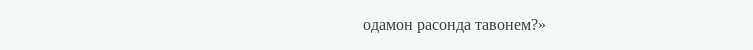одамон расонда тавонем?»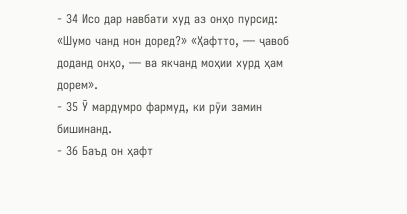- 34 Исо дар навбати худ аз онҳо пурсид: «Шумо чанд нон доред?» «Ҳафтто, — ҷавоб доданд онҳо, — ва якчанд моҳии хурд ҳам дорем».
- 35 Ӯ мардумро фармуд, ки рӯи замин бишинанд.
- 36 Баъд он ҳафт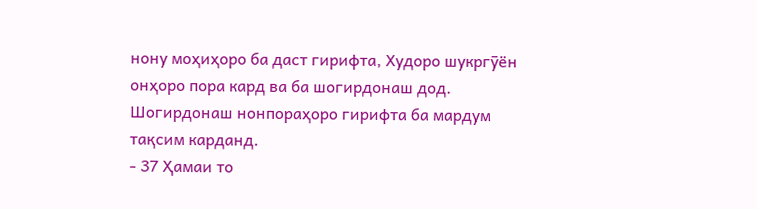нону моҳиҳоро ба даст гирифта, Худоро шукргӯён онҳоро пора кард ва ба шогирдонаш дод. Шогирдонаш нонпораҳоро гирифта ба мардум тақсим карданд.
- 37 Ҳамаи то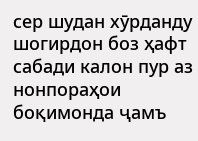сер шудан хӯрданду шогирдон боз ҳафт сабади калон пур аз нонпораҳои боқимонда ҷамъ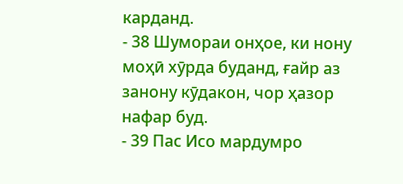карданд.
- 38 Шумораи онҳое, ки нону моҳӣ хӯрда буданд, ғайр аз занону кӯдакон, чор ҳазор нафар буд.
- 39 Пас Исо мардумро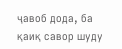ҷавоб дода, ба қаиқ савор шуду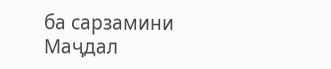ба сарзамини Маҷдал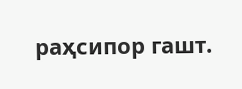раҳсипор гашт.